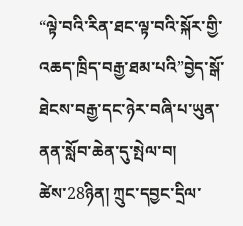“ལྟེ་བའི་རིན་ཐང་ལྟ་བའི་སྐོར་གྱི་འཆད་ཁྲིད་བརྒྱ་ཐམ་པའི”བྱེད་སྒོ་ཐེངས་བརྒྱ་དང་ཉེར་བཞི་པ་ཡུན་ནན་སློབ་ཆེན་དུ་སྤེལ་བ།
ཚེས་28ཉིན། ཀྲུང་དབྱང་དྲིལ་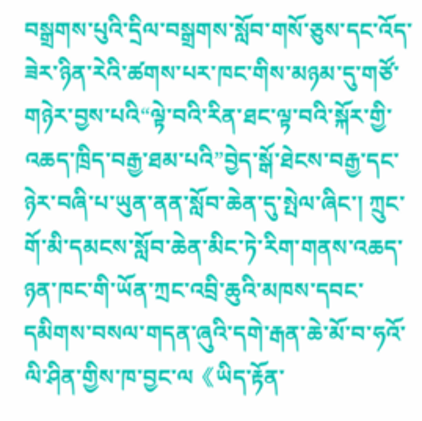བསྒྲགས་པུའི་དྲིལ་བསྒྲགས་སློབ་གསོ་ཅུས་དང་འོད་ཟེར་ཉིན་རེའི་ཚགས་པར་ཁང་གིས་མཉམ་དུ་གཙོ་གཉེར་བྱས་པའི“ལྟེ་བའི་རིན་ཐང་ལྟ་བའི་སྐོར་གྱི་འཆད་ཁྲིད་བརྒྱ་ཐམ་པའི”བྱེད་སྒོ་ཐེངས་བརྒྱ་དང་ཉེར་བཞི་པ་ཡུན་ནན་སློབ་ཆེན་དུ་སྤེལ་ཞིང་། ཀྲུང་གོ་མི་དམངས་སློབ་ཆེན་མིང་ཏེ་རིག་གནས་འཆད་ཉན་ཁང་གི་ཡོན་ཀྲང་འབྲི་ཆུའི་མཁས་དབང་དམིགས་བསལ་གདན་ཞུའི་དགེ་རྒན་ཆེ་མོ་བ་ཧའོ་ལི་ཤིན་གྱིས་ཁ་བྱང་ལ《ཡིད་རྟོན་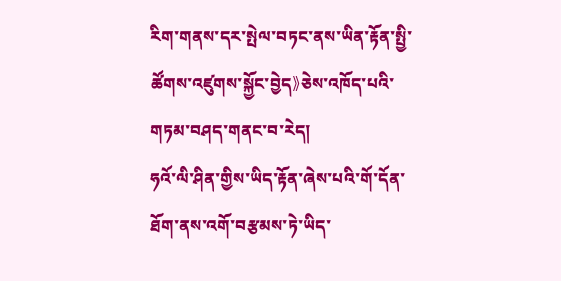རིག་གནས་དར་སྤེལ་བཏང་ནས་ཡིན་རྟོན་སྤྱི་ཚོགས་འཛུགས་སྐྱོང་བྱེད》ཅེས་འཁོད་པའི་གཏམ་བཤད་གནང་བ་རེད།
ཧའོ་ལི་ཤིན་གྱིས་ཡིད་རྟོན་ཞེས་པའི་གོ་དོན་ཐོག་ནས་འགོ་བརྩམས་ཏེ་ཡིད་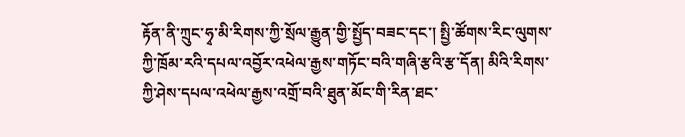རྟོན་ནི་ཀྲུང་ཧྭ་མི་རིགས་ཀྱི་སྲོལ་རྒྱུན་གྱི་སྤྱོད་བཟང་དང་། སྤྱི་ཚོགས་རིང་ལུགས་ཀྱི་ཁྲོམ་རའི་དཔལ་འབྱོར་འཕེལ་རྒྱས་གཏོང་བའི་གཞི་རྩའི་རྩ་དོན། མིའི་རིགས་ཀྱི་ཤེས་དཔལ་འཕེལ་རྒྱས་འགྲོ་བའི་ཐུན་མོང་གི་རིན་ཐང་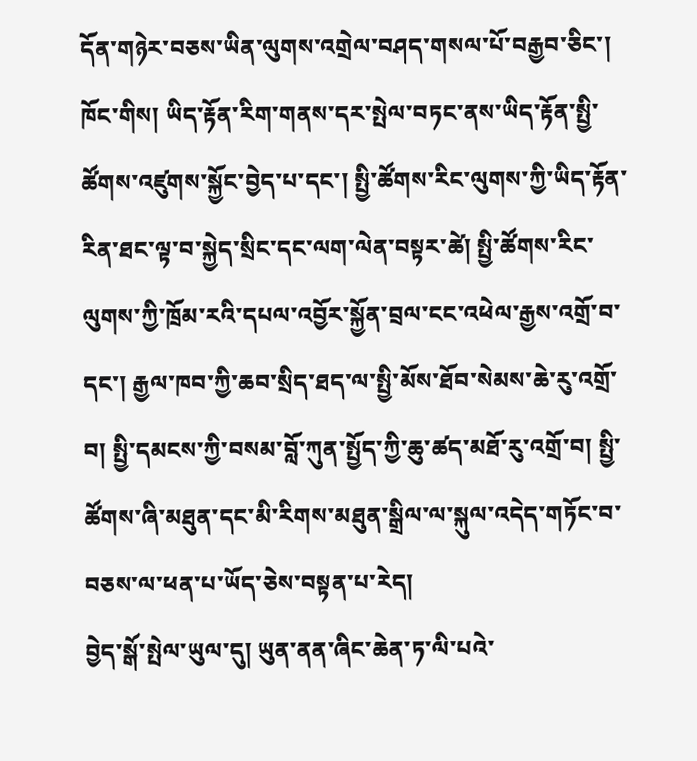དོན་གཉེར་བཅས་ཡིན་ལུགས་འགྲེལ་བཤད་གསལ་པོ་བརྒྱབ་ཅིང་། ཁོང་གིས། ཡིད་རྟོན་རིག་གནས་དར་སྤེལ་བཏང་ནས་ཡིད་རྟོན་སྤྱི་ཚོགས་འཛུགས་སྐྱོང་བྱེད་པ་དང་། སྤྱི་ཚོགས་རིང་ལུགས་ཀྱི་ཡིད་རྟོན་རིན་ཐང་ལྟ་བ་སྐྱེད་སྲིང་དང་ལག་ལེན་བསྟར་ཚེ། སྤྱི་ཚོགས་རིང་ལུགས་ཀྱི་ཁྲོམ་རའི་དཔལ་འབྱོར་སྐྱོན་བྲལ་ངང་འཕེལ་རྒྱས་འགྲོ་བ་དང་། རྒྱལ་ཁབ་ཀྱི་ཆབ་སྲིད་ཐད་ལ་སྤྱི་མོས་ཐོབ་སེམས་ཆེ་རུ་འགྲོ་བ། སྤྱི་དམངས་ཀྱི་བསམ་བློ་ཀུན་སྤྱོད་ཀྱི་ཆུ་ཚད་མཐོ་རུ་འགྲོ་བ། སྤྱི་ཚོགས་ཞི་མཐུན་དང་མི་རིགས་མཐུན་སྒྲིལ་ལ་སྐུལ་འདེད་གཏོང་བ་བཅས་ལ་ཕན་པ་ཡོད་ཅེས་བསྟན་པ་རེད།
བྱེད་སྒོ་སྤེལ་ཡུལ་དུ། ཡུན་ནན་ཞིང་ཆེན་ཏ་ལི་པའེ་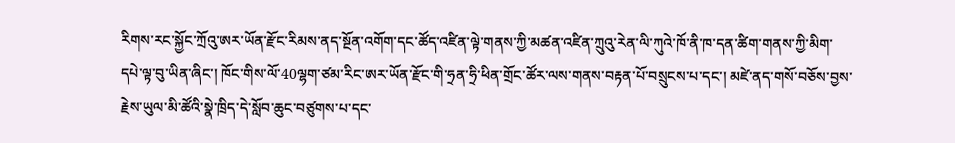རིགས་རང་སྐྱོང་ཀྲོའུ་ཨར་ཡོན་རྫོང་རིམས་ནད་སྔོན་འགོག་དང་ཚོད་འཛིན་ལྟེ་གནས་ཀྱི་མཚན་འཛིན་ཀྲུའུ་རེན་ལི་ཀུའེ་ཁོ་ནི་ཁ་དན་ཚིག་གནས་ཀྱི་མིག་དཔེ་ལྟ་བུ་ཡིན་ཞིང་། ཁོང་གིས་ལོ་40ལྷག་ཙམ་རིང་ཨར་ཡོན་རྫོང་གི་ཧྲན་ཧྲི་ཕིན་གྲོང་ཚོར་ལས་གནས་བརྟན་པོ་བསྲུངས་པ་དང་། མཛེ་ནད་གསོ་བཅོས་བྱས་རྗེས་ཡུལ་མི་ཚོའི་སྣེ་ཁྲིད་དེ་སློབ་ཆུང་བཙུགས་པ་དང་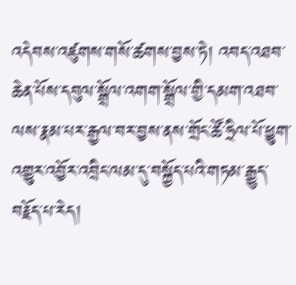འདེབས་འཛུགས་གསོ་ཚགས་བྱས་ཏེ། འབད་འཐབ་ཆེན་པོས་དབུལ་སྒྲོལ་འགག་སྒྲོལ་གྱི་དམག་འཐབ་ལས་རྣམ་པར་རྒྱལ་བར་བྱས་ནས་གྲོང་ཚོ་ཧྲིལ་པོ་ཕྱུག་འགྱུར་འབྱོར་འབྲིང་ལམ་དུ་བསྐྱོད་པའི་གཏམ་རྒྱུད་བརྗོད་པ་རེད།